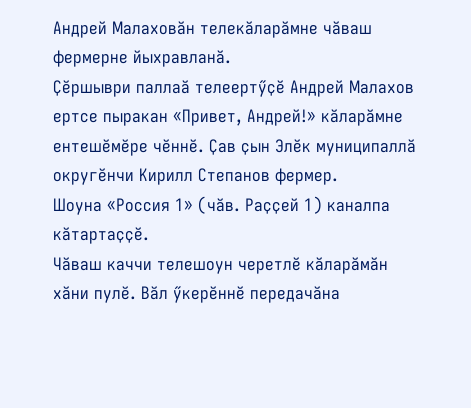Андрей Малаховӑн телекӑларӑмне чӑваш фермерне йыхравланӑ.
Ҫӗршыври паллаӑ телеертӳҫӗ Андрей Малахов ертсе пыракан «Привет, Андрей!» кӑларӑмне ентешӗмӗре чӗннӗ. Ҫав ҫын Элӗк муниципаллӑ округӗнчи Кирилл Степанов фермер.
Шоуна «Россия 1» (чӑв. Раҫҫей 1) каналпа кӑтартаҫҫӗ.
Чӑваш каччи телешоун черетлӗ кӑларӑмӑн хӑни пулӗ. Вӑл ӳкерӗннӗ передачӑна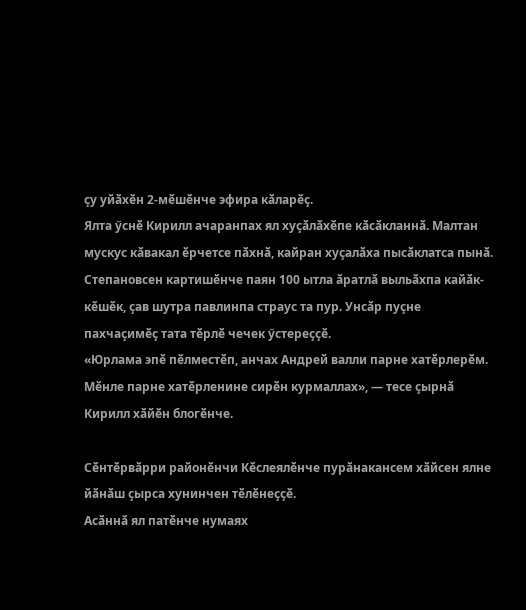ҫу уйӑхӗн 2-мӗшӗнче эфира кӑларӗҫ.
Ялта ӳснӗ Кирилл ачаранпах ял хуҫӑлӑхӗпе кӑсӑкланнӑ. Малтан мускус кӑвакал ӗрчетсе пӑхнӑ, кайран хуҫалӑха пысӑклатса пынӑ. Степановсен картишӗнче паян 100 ытла ӑратлӑ выльӑхпа кайӑк-кӗшӗк, ҫав шутра павлинпа страус та пур. Унсӑр пуҫне пахчаҫимӗҫ тата тӗрлӗ чечек ӳстереҫҫӗ.
«Юрлама эпӗ пӗлместӗп, анчах Андрей валли парне хатӗрлерӗм. Мӗнле парне хатӗрленине сирӗн курмаллах», — тесе ҫырнӑ Кирилл хӑйӗн блогӗнче.

Сӗнтӗрвӑрри районӗнчи Кӗслеялӗнче пурӑнакансем хӑйсен ялне йӑнӑш ҫырса хунинчен тӗлӗнеҫҫӗ.
Асӑннӑ ял патӗнче нумаях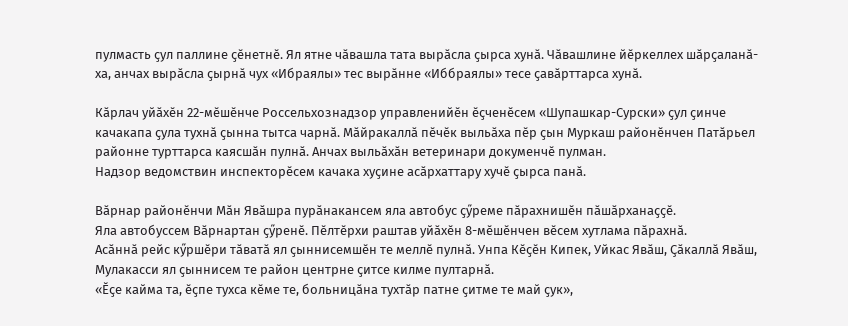пулмасть ҫул паллине ҫӗнетнӗ. Ял ятне чӑвашла тата вырӑсла ҫырса хунӑ. Чӑвашлине йӗркеллех шӑрҫаланӑ-ха, анчах вырӑсла ҫырнӑ чух «Ибраялы» тес вырӑнне «Иббраялы» тесе ҫавӑрттарса хунӑ.

Кӑрлач уйӑхӗн 22-мӗшӗнче Россельхознадзор управленийӗн ӗҫченӗсем «Шупашкар-Сурски» ҫул ҫинче качакапа ҫула тухнӑ ҫынна тытса чарнӑ. Мӑйракаллӑ пӗчӗк выльӑха пӗр ҫын Муркаш районӗнчен Патӑрьел районне турттарса каясшӑн пулнӑ. Анчах выльӑхӑн ветеринари докуменчӗ пулман.
Надзор ведомствин инспекторӗсем качака хуҫине асӑрхаттару хучӗ ҫырса панӑ.

Вӑрнар районӗнчи Мӑн Явӑшра пурӑнакансем яла автобус ҫӳреме пӑрахнишӗн пӑшӑрханаҫҫӗ.
Яла автобуссем Вӑрнартан ҫӳренӗ. Пӗлтӗрхи раштав уйӑхӗн 8-мӗшӗнчен вӗсем хутлама пӑрахнӑ.
Асӑннӑ рейс кӳршӗри тӑватӑ ял ҫыннисемшӗн те меллӗ пулнӑ. Унпа Кӗҫӗн Кипек, Уйкас Явӑш, Ҫӑкаллӑ Явӑш, Мулакасси ял ҫыннисем те район центрне ҫитсе килме пултарнӑ.
«Ӗҫе кайма та, ӗҫпе тухса кӗме те, больницӑна тухтӑр патне ҫитме те май ҫук»,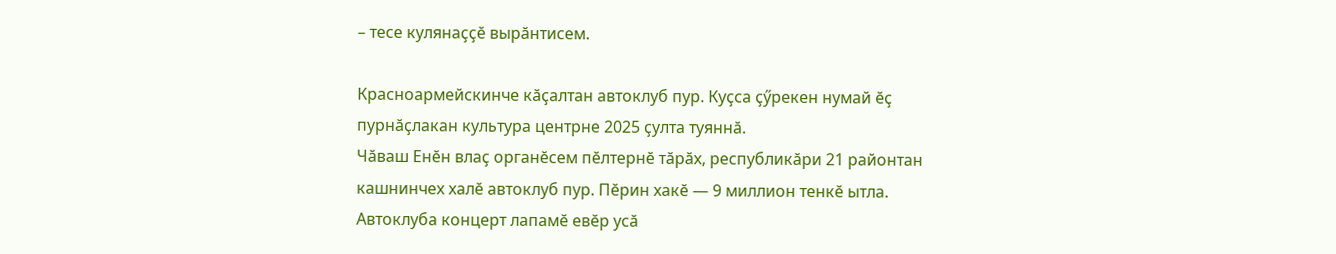– тесе кулянаҫҫӗ вырӑнтисем.

Красноармейскинче кӑҫалтан автоклуб пур. Куҫса ҫӳрекен нумай ӗҫ пурнӑҫлакан культура центрне 2025 ҫулта туяннӑ.
Чӑваш Енӗн влаҫ органӗсем пӗлтернӗ тӑрӑх, республикӑри 21 районтан кашнинчех халӗ автоклуб пур. Пӗрин хакӗ — 9 миллион тенкӗ ытла.
Автоклуба концерт лапамӗ евӗр усӑ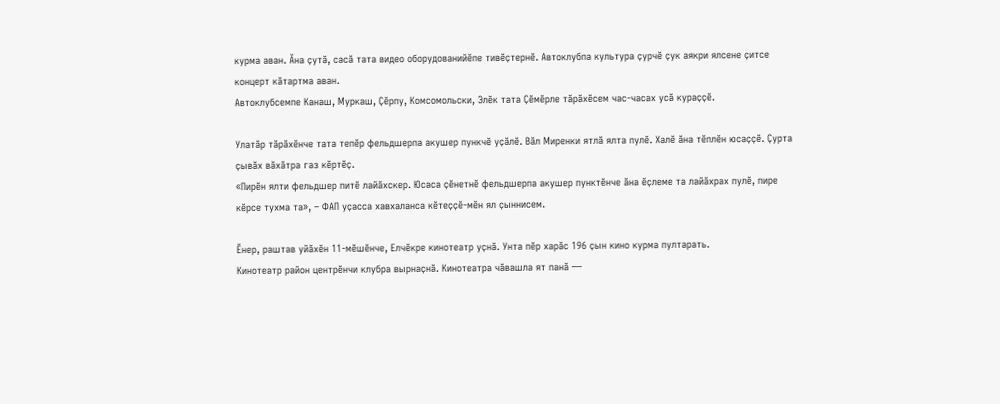курма аван. Ӑна ҫутӑ, сасӑ тата видео оборудованийӗпе тивӗҫтернӗ. Автоклубпа культура ҫурчӗ ҫук аякри ялсене ҫитсе концерт кӑтартма аван.
Автоклубсемпе Канаш, Муркаш, Ҫӗрпу, Комсомольски, Элӗк тата Ҫӗмӗрле тӑрӑхӗсем час-часах усӑ кураҫҫӗ.

Улатӑр тӑрӑхӗнче тата тепӗр фельдшерпа акушер пункчӗ уҫӑлӗ. Вӑл Миренки ятлӑ ялта пулӗ. Халӗ ӑна тӗплӗн юсаҫҫӗ. Ҫурта ҫывӑх вӑхӑтра газ кӗртӗҫ.
«Пирӗн ялти фельдшер питӗ лайӑхскер. Юсаса ҫӗнетнӗ фельдшерпа акушер пунктӗнче ӑна ӗҫлеме та лайӑхрах пулӗ, пире кӗрсе тухма та», – ФАП уҫасса хавхаланса кӗтеҫҫӗ-мӗн ял ҫыннисем.

Ӗнер, раштав уйӑхӗн 11-мӗшӗнче, Елчӗкре кинотеатр уҫнӑ. Унта пӗр харӑс 196 ҫын кино курма пултарать.
Кинотеатр район центрӗнчи клубра вырнаҫнӑ. Кинотеатра чӑвашла ят панӑ —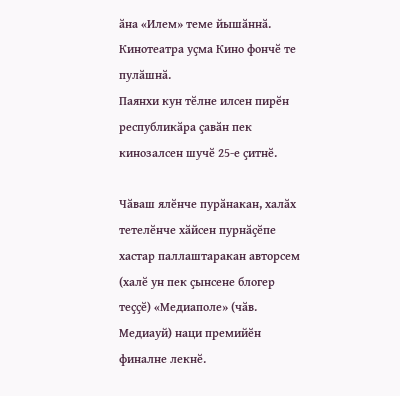ӑна «Илем» теме йышӑннӑ.
Кинотеатра уҫма Кино фончӗ те пулӑшнӑ.
Паянхи кун тӗлне илсен пирӗн республикӑра ҫавӑн пек кинозалсен шучӗ 25-е ҫитнӗ.

Чӑваш ялӗнче пурӑнакан, халӑх тетелӗнче хӑйсен пурнӑҫӗпе хастар паллаштаракан авторсем (халӗ ун пек ҫынсене блогер теҫҫӗ) «Медиаполе» (чӑв. Медиауй) наци премийӗн финалне лекнӗ.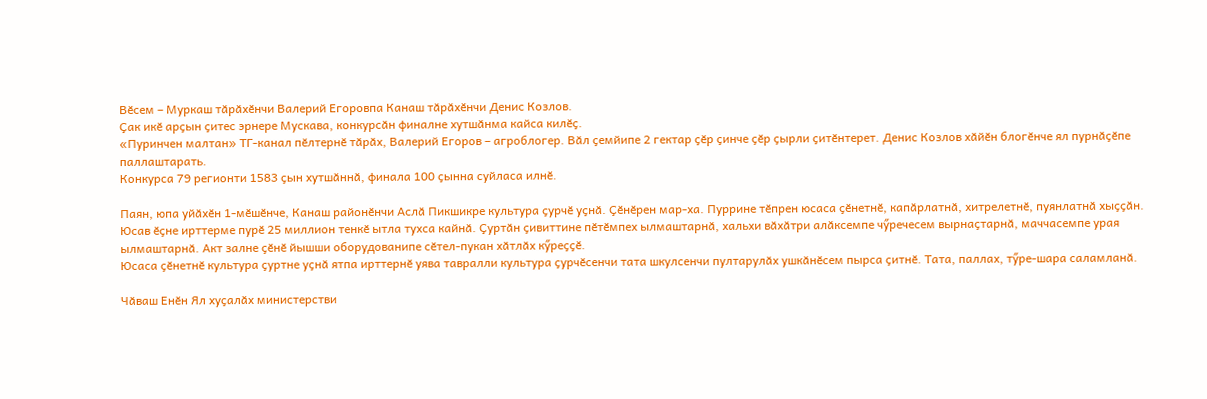Вӗсем – Муркаш тӑрӑхӗнчи Валерий Егоровпа Канаш тӑрӑхӗнчи Денис Козлов.
Ҫак икӗ арҫын ҫитес эрнере Мускава, конкурсӑн финалне хутшӑнма кайса килӗҫ.
«Пуринчен малтан» ТГ-канал пӗлтернӗ тӑрӑх, Валерий Егоров – агроблогер. Вӑл ҫемйипе 2 гектар ҫӗр ҫинче ҫӗр ҫырли ҫитӗнтерет. Денис Козлов хӑйӗн блогӗнче ял пурнӑҫӗпе паллаштарать.
Конкурса 79 регионти 1583 ҫын хутшӑннӑ, финала 100 ҫынна суйласа илнӗ.

Паян, юпа уйӑхӗн 1-мӗшӗнче, Канаш районӗнчи Аслӑ Пикшикре культура ҫурчӗ уҫнӑ. Ҫӗнӗрен мар-ха. Пуррине тӗпрен юсаса ҫӗнетнӗ, капӑрлатнӑ, хитрелетнӗ, пуянлатнӑ хыҫҫӑн.
Юсав ӗҫне ирттерме пурӗ 25 миллион тенкӗ ытла тухса кайнӑ. Ҫуртӑн ҫивиттине пӗтӗмпех ылмаштарнӑ, хальхи вӑхӑтри алӑксемпе чӳречесем вырнаҫтарнӑ, маччасемпе урая ылмаштарнӑ. Акт залне ҫӗнӗ йышши оборудованипе сӗтел-пукан хӑтлӑх кӳреҫҫӗ.
Юсаса ҫӗнетнӗ культура ҫуртне уҫнӑ ятпа ирттернӗ уява тавралли культура ҫурчӗсенчи тата шкулсенчи пултарулӑх ушкӑнӗсем пырса ҫитнӗ. Тата, паллах, тӳре-шара саламланӑ.

Чӑваш Енӗн Ял хуҫалӑх министерстви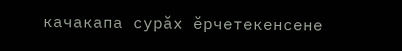качакапа сурӑх ӗрчетекенсене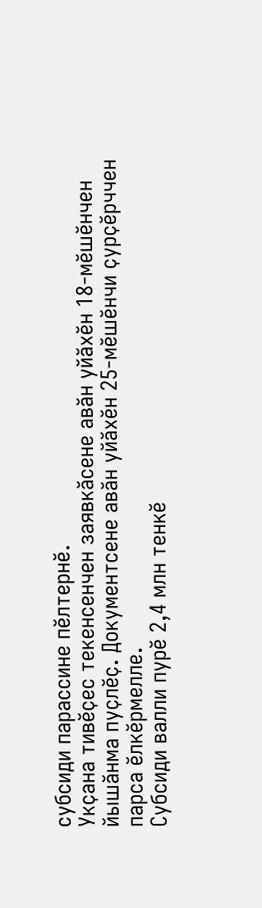субсиди парассине пӗлтернӗ.
Укҫана тивӗҫес текенсенчен заявкӑсене авӑн уйӑхӗн 18-мӗшӗнчен йышӑнма пуҫлӗҫ. Документсене авӑн уйӑхӗн 25-мӗшӗнчи ҫурҫӗрччен парса ӗлкӗрмелле.
Субсиди валли пурӗ 2,4 млн тенкӗ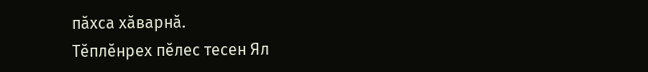пӑхса хӑварнӑ.
Тӗплӗнрех пӗлес тесен Ял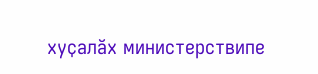хуҫалӑх министерствипе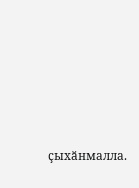ҫыхӑнмалла.